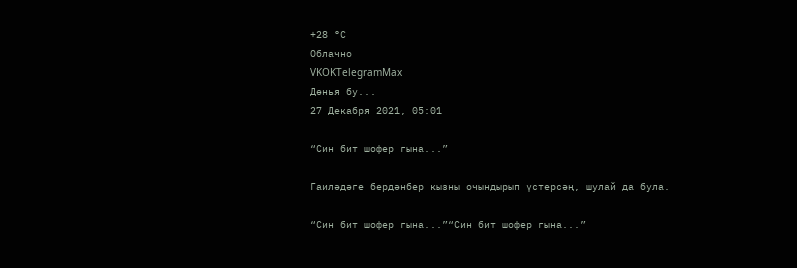+28 °С
Облачно
VKOKTelegramMax
Дөнья бу...
27 Декабря 2021, 05:01

“Син бит шофер гына...”

Гаиләдәге бердәнбер кызны очындырып үстерсәң, шулай да була.

“Син бит шофер гына...”“Син бит шофер гына...”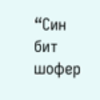“Син бит шофер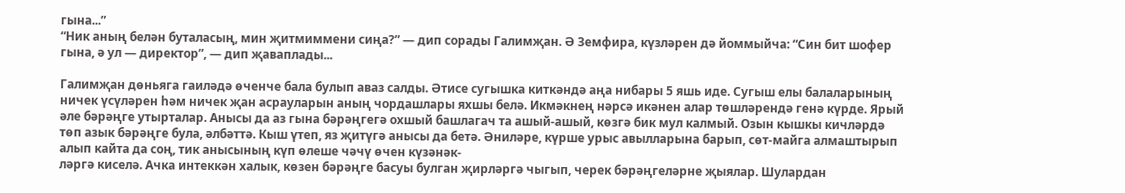гына...”
“Ник аның белән буталасың, мин җитмиммени сиңа?” — дип сорады Галимҗан. Ә Земфира, күзләрен дә йоммыйча: “Син бит шофер гына, ә ул — директор”, — дип җаваплады...

Галимҗан дөньяга гаиләдә өченче бала булып аваз салды. Әтисе сугышка киткәндә аңа нибары 5 яшь иде. Сугыш елы балаларының ничек үсүләрен һәм ничек җан асрауларын аның чордашлары яхшы белә. Икмәкнең нәрсә икәнен алар төшләрендә генә күрде. Ярый әле бәрәңге утырталар. Анысы да аз гына бәрәңгегә охшый башлагач та ашый-ашый, көзгә бик мул калмый. Озын кышкы кичләрдә төп азык бәрәңге була, әлбәттә. Кыш үтеп, яз җитүгә анысы да бетә. Әниләре, күрше урыс авылларына барып, сөт-майга алмаштырып алып кайта да соң, тик анысының күп өлеше чәчү өчен күзәнәк-
ләргә киселә. Ачка интеккән халык, көзен бәрәңге басуы булган җирләргә чыгып, черек бәрәңгеләрне җыялар. Шулардан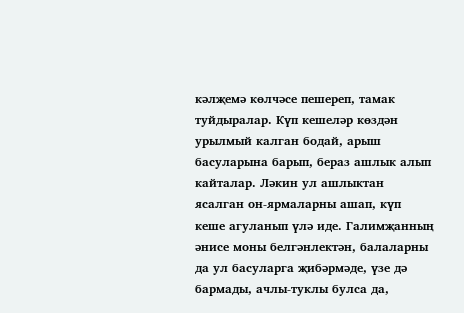кәлҗемә көлчәсе пешереп, тамак туйдыралар. Күп кешеләр көздән урылмый калган бодай, арыш басуларына барып, бераз ашлык алып кайталар. Ләкин ул ашлыктан ясалган он-ярмаларны ашап, күп кеше агуланып үлә иде. Галимҗанның әнисе моны белгәнлектән, балаларны да ул басуларга җибәрмәде, үзе дә бармады, ачлы-туклы булса да,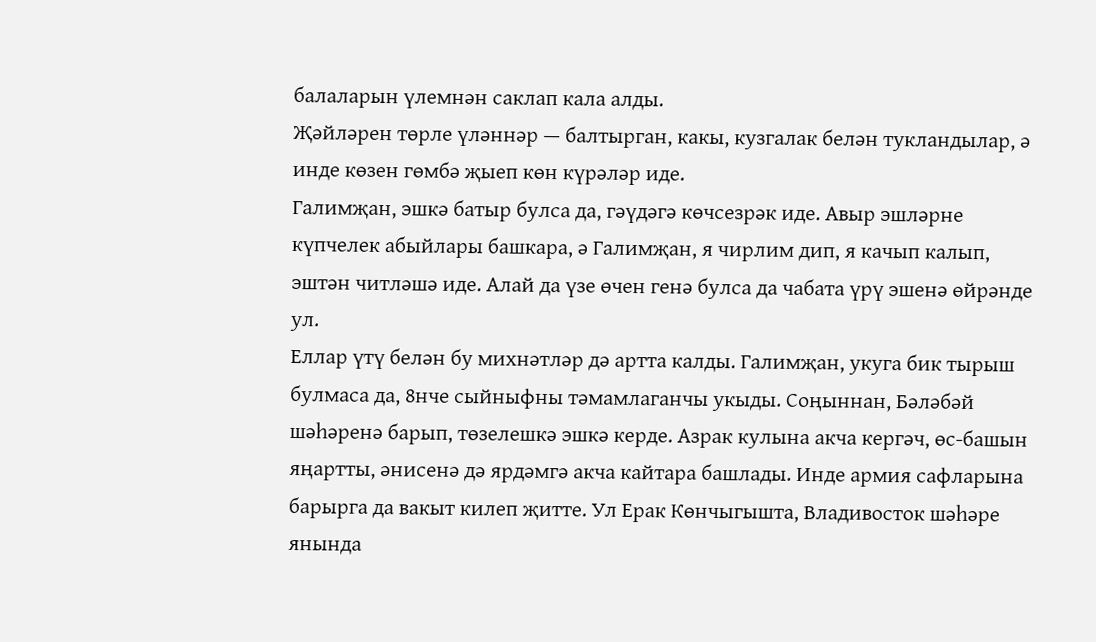балаларын үлемнән саклап кала алды.
Җәйләрен төрле үләннәр — балтырган, какы, кузгалак белән тукландылар, ә инде көзен гөмбә җыеп көн күрәләр иде.
Галимҗан, эшкә батыр булса да, гәүдәгә көчсезрәк иде. Авыр эшләрне күпчелек абыйлары башкара, ә Галимҗан, я чирлим дип, я качып калып, эштән читләшә иде. Алай да үзе өчен генә булса да чабата үрү эшенә өйрәнде ул.
Еллар үтү белән бу михнәтләр дә артта калды. Галимҗан, укуга бик тырыш булмаса да, 8нче сыйныфны тәмамлаганчы укыды. Соңыннан, Бәләбәй шәһәренә барып, төзелешкә эшкә керде. Азрак кулына акча кергәч, өс-башын яңартты, әнисенә дә ярдәмгә акча кайтара башлады. Инде армия сафларына барырга да вакыт килеп җитте. Ул Ерак Көнчыгышта, Владивосток шәһәре янында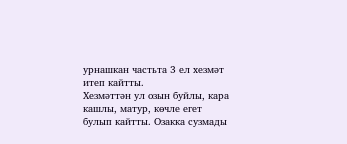урнашкан частьта 3 ел хезмәт итеп кайтты.
Хезмәттән ул озын буйлы, кара кашлы, матур, көчле егет булып кайтты. Озакка сузмады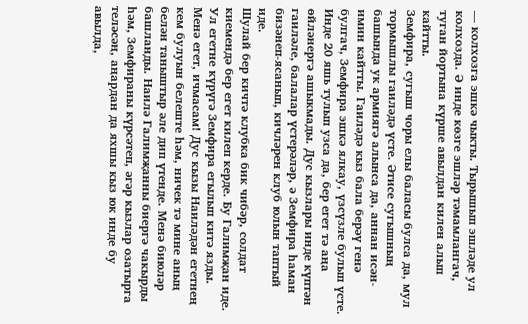— колхозга эшкә чыкты. Тырышып эшләде ул колхозда. Ә инде көзге эшләр тәмамлангач, туган йортына күрше авылдан килен алып кайтты.
Земфира, сугыш чоры елы баласы булса да, мул тормышлы гаиләдә үсте. Әтисе сугышның башында ук армиягә алынса да, аннан исән-имин кайтты. Гаиләдә кыз бала берәү генә булгач, Земфира эшкә ялкау, үзсүзле булып үсте. Инде 20 яшь тулып узса да, бер егет тә аңа өйләнергә ашыкмады. Дус кызлары инде күптән гаиләле, балалар үстерәләр, ә Земфира һаман бизәнеп-ясанып, кичләрен клуб юлын таптый иде.
Шулай бер кичтә клубка бик чибәр, солдат киемендә бер егет килеп керде. Бу Галимҗан иде. Ул егетне күрүгә Земфира егылып китә язды. Менә егет, ичмасам! Дус кызы Наиләдән егетнең кем булуын белеште һәм, ничек тә мине аның белән таныштыр әле дип үтенде. Менә биюләр башланды. Наилә Галимҗанны биергә чакырды һәм, Земфираны күрсәтеп, әгәр кызлар озатырга теләсәң, аңардан да яхшы кыз юк инде бу авылда,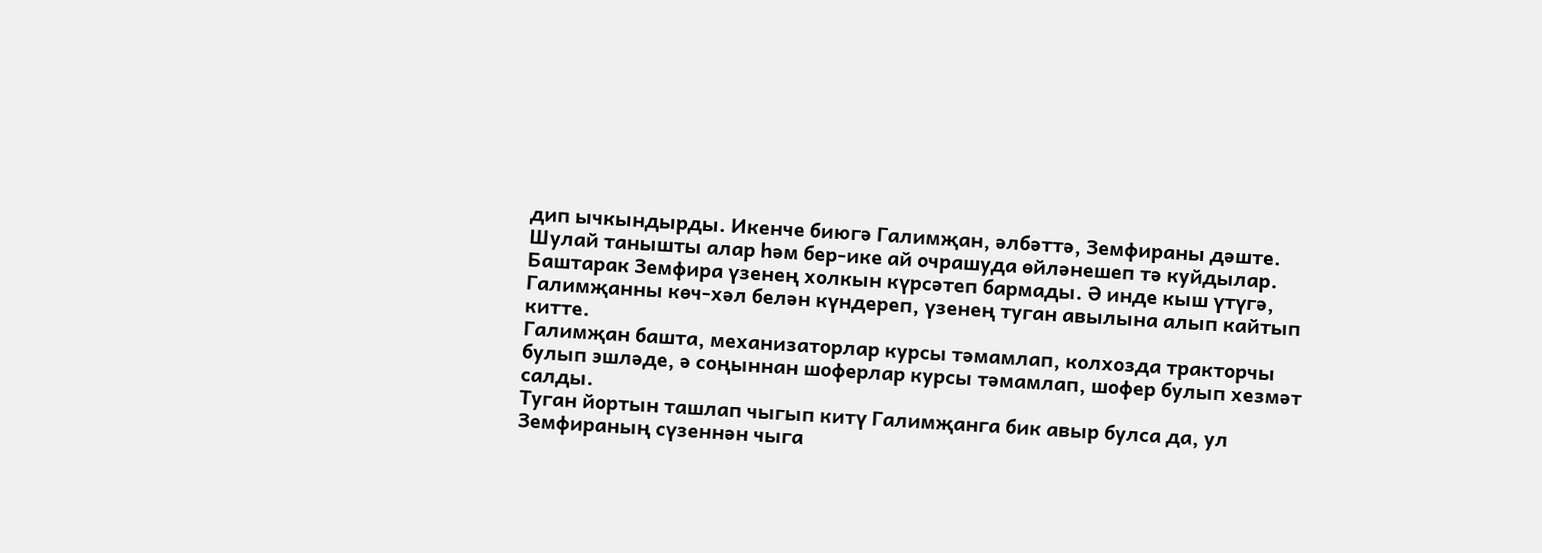дип ычкындырды. Икенче биюгә Галимҗан, әлбәттә, Земфираны дәште. Шулай танышты алар һәм бер-ике ай очрашуда өйләнешеп тә куйдылар.
Баштарак Земфира үзенең холкын күрсәтеп бармады. Ә инде кыш үтүгә, Галимҗанны көч-хәл белән күндереп, үзенең туган авылына алып кайтып китте.
Галимҗан башта, механизаторлар курсы тәмамлап, колхозда тракторчы булып эшләде, ә соңыннан шоферлар курсы тәмамлап, шофер булып хезмәт салды.
Туган йортын ташлап чыгып китү Галимҗанга бик авыр булса да, ул Земфираның сүзеннән чыга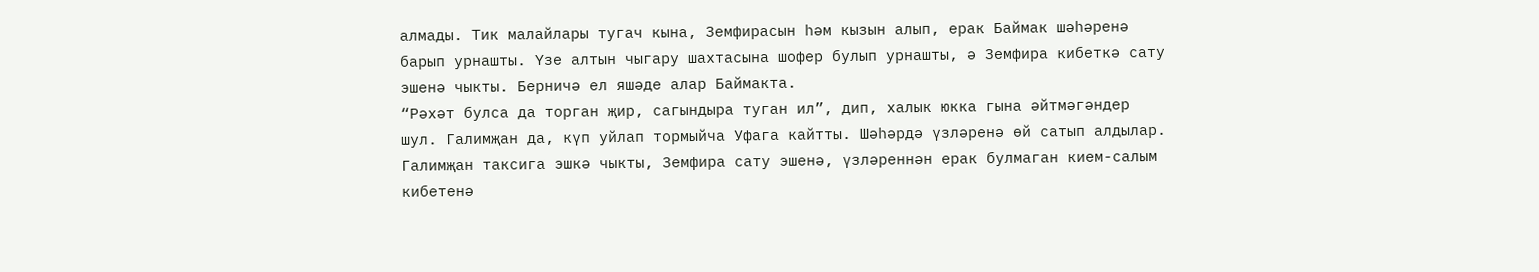алмады. Тик малайлары тугач кына, Земфирасын һәм кызын алып, ерак Баймак шәһәренә барып урнашты. Үзе алтын чыгару шахтасына шофер булып урнашты, ә Земфира кибеткә сату эшенә чыкты. Берничә ел яшәде алар Баймакта.
“Рәхәт булса да торган җир, сагындыра туган ил”, дип, халык юкка гына әйтмәгәндер шул. Галимҗан да, күп уйлап тормыйча Уфага кайтты. Шәһәрдә үзләренә өй сатып алдылар. Галимҗан таксига эшкә чыкты, Земфира сату эшенә, үзләреннән ерак булмаган кием-салым кибетенә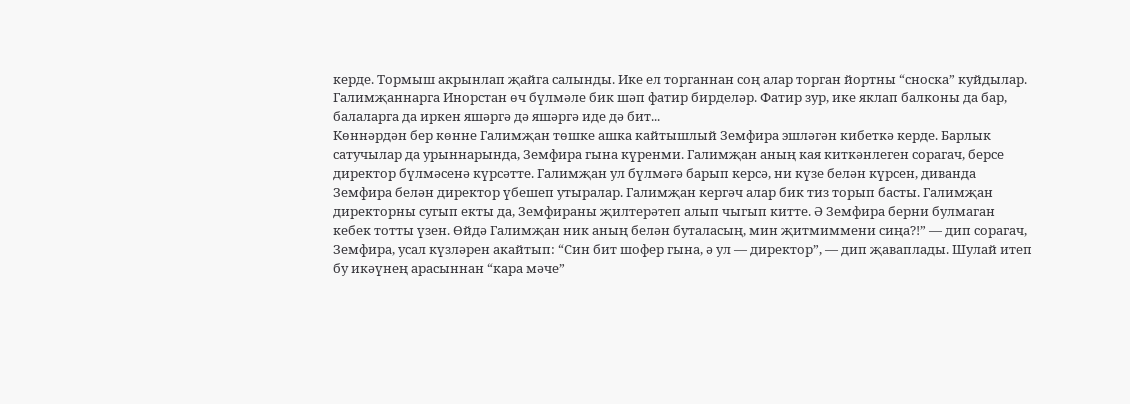керде. Тормыш акрынлап җайга салынды. Ике ел торганнан соң алар торган йортны “сноска” куйдылар. Галимҗаннарга Инорстан өч бүлмәле бик шәп фатир бирделәр. Фатир зур, ике яклап балконы да бар, балаларга да иркен яшәргә дә яшәргә иде дә бит...
Көннәрдән бер көнне Галимҗан төшке ашка кайтышлый Земфира эшләгән кибеткә керде. Барлык сатучылар да урыннарында, Земфира гына күренми. Галимҗан аның кая киткәнлеген сорагач, берсе директор бүлмәсенә күрсәтте. Галимҗан ул бүлмәгә барып керсә, ни күзе белән күрсен, диванда Земфира белән директор үбешеп утыралар. Галимҗан кергәч алар бик тиз торып басты. Галимҗан директорны сугып екты да, Земфираны җилтерәтеп алып чыгып китте. Ә Земфира берни булмаган кебек тотты үзен. Өйдә Галимҗан ник аның белән буталасың, мин җитмиммени сиңа?!” — дип сорагач, Земфира, усал күзләрен акайтып: “Син бит шофер гына, ә ул — директор”, — дип җаваплады. Шулай итеп бу икәүнең арасыннан “кара мәче”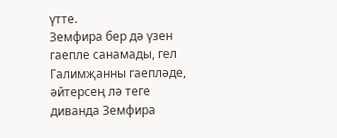үтте.
Земфира бер дә үзен гаепле санамады, гел Галимҗанны гаепләде, әйтерсең лә теге диванда Земфира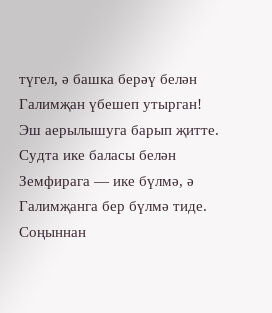түгел, ә башка берәү белән Галимҗан үбешеп утырган!
Эш аерылышуга барып җитте. Судта ике баласы белән Земфирага — ике бүлмә, ә Галимҗанга бер бүлмә тиде.
Соңыннан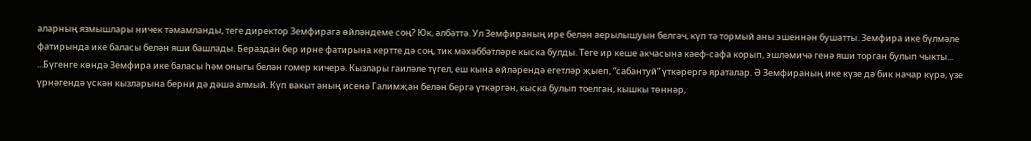аларның язмышлары ничек тәмамланды, теге директор Земфирага өйләндеме соң? Юк, әлбәттә. Ул Земфираның ире белән аерылышуын белгәч, күп тә тормый аны эшеннән бушатты. Земфира ике бүлмәле фатирында ике баласы белән яши башлады. Бераздан бер ирне фатирына кертте дә соң, тик мәхәббәтләре кыска булды. Теге ир кеше акчасына кәеф-сафа корып, эшләмичә генә яши торган булып чыкты...
...Бүгенге көндә Земфира ике баласы һәм оныгы белән гомер кичерә. Кызлары гаиләле түгел, еш кына өйләрендә егетләр җыеп, “сабантуй” үткәрергә яраталар. Ә Земфираның ике күзе дә бик начар күрә, үзе үрнәгендә үскән кызларына берни дә дәшә алмый. Күп вакыт аның исенә Галимҗан белән бергә үткәргән, кыска булып тоелган, кышкы төннәр,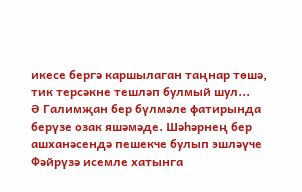икесе бергә каршылаган таңнар төшә, тик терсәкне тешләп булмый шул...
Ә Галимҗан бер бүлмәле фатирында берүзе озак яшәмәде. Шәһәрнең бер ашханәсендә пешекче булып эшләүче Фәйрүзә исемле хатынга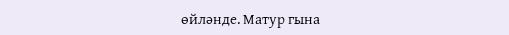өйләнде. Матур гына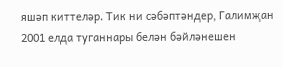яшәп киттеләр. Тик ни сәбәптәндер, Галимҗан 2001 елда туганнары белән бәйләнешен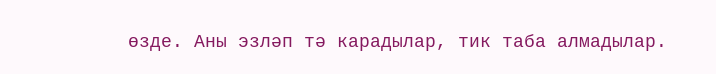өзде. Аны эзләп тә карадылар, тик таба алмадылар.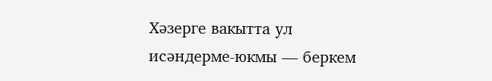Хәзерге вакытта ул исәндерме-юкмы — беркем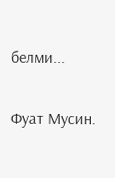белми...

Фуат Мусин.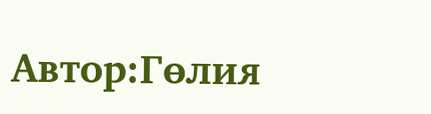Автор:Гөлия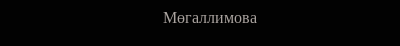Мөгаллимова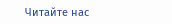Читайте нас